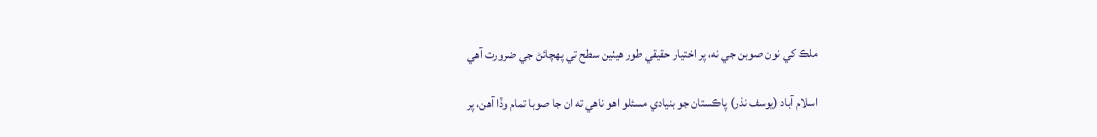ملڪ کي نون صوبن جي نه، پر اختيار حقيقي طور هيٺين سطح تي پهچائڻ جي ضرورت آهي

اسلام آباد (يوسف نذر) پاڪستان جو بنيادي مسئلو اهو ناهي ته ان جا صوبا تمام وڏا آهن، پر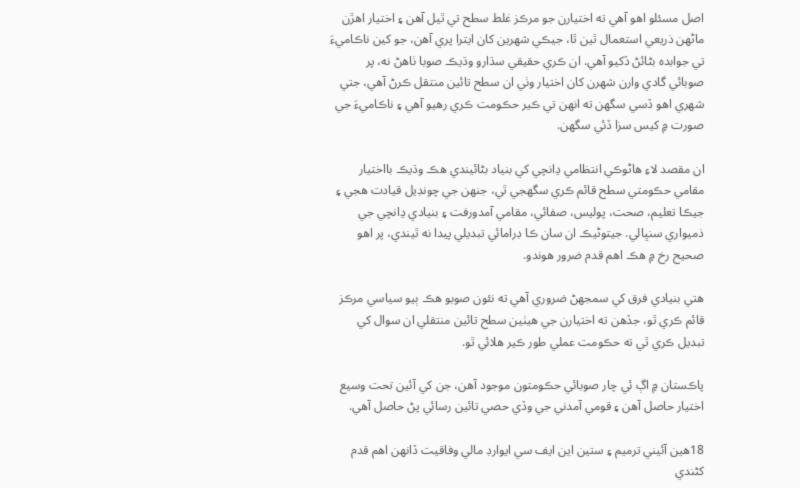اصل مسئلو اهو آهي ته اختيارن جو مرڪز غلط سطح تي ٿيل آهن ۽ اختيار اهڙن ماڻهن ذريعي استعمال ٿين ٿا، جيڪي شهرين کان ايترا پري آهن، جو کين ناڪاميءَ تي جوابده بڻائڻ ڏکيو آهي. ان ڪري حقيقي سڌارو وڌيڪ صوبا ٺاهڻ نه، پر صوبائي گادي وارن شهرن کان اختيار وٺي ان سطح تائين منتقل ڪرڻ آهي، جتي شهري اهو ڏسي سگهن ته انهن تي ڪير حڪومت ڪري رهيو آهي ۽ ناڪاميءَ جي صورت ۾ کيس سزا ڏئي سگهن.

ان مقصد لاءِ هاڻوڪي انتظامي ڍانچي کي بنياد بڻائيندي هڪ وڌيڪ بااختيار مقامي حڪومتي سطح قائم ڪري سگهجي ٿي، جنهن جي چونڊيل قيادت هجي ۽ جيڪا تعليم، صحت، پوليس، صفائي، مقامي آمدورفت ۽ بنيادي ڍانچي جي ذميواري سنڀالي. جيتوڻيڪ ان سان ڪا ڊرامائي تبديلي پيدا نه ٿيندي، پر اهو صحيح رخ ۾ هڪ اهم قدم ضرور هوندو.

هتي بنيادي فرق کي سمجهڻ ضروري آهي ته نئون صوبو هڪ ٻيو سياسي مرڪز قائم ڪري ٿو، جڏهن ته اختيارن جي هيٺين سطح تائين منتقلي ان سوال کي تبديل ڪري ٿي ته حڪومت عملي طور ڪير هلائي ٿو.

پاڪستان ۾ اڳ ئي چار صوبائي حڪومتون موجود آهن، جن کي آئين تحت وسيع اختيار حاصل آهن ۽ قومي آمدني جي وڏي حصي تائين رسائي پڻ حاصل آهي.

18هين آئيني ترميم ۽ ستين اين ايف سي ايوارڊ مالي وفاقيت ڏانهن اهم قدم کڻندي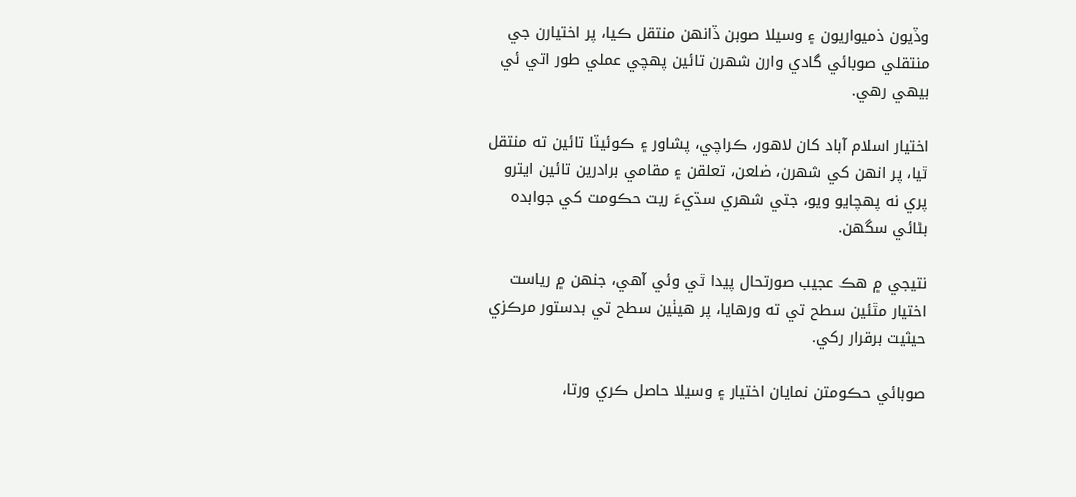وڏيون ذميواريون ۽ وسيلا صوبن ڏانهن منتقل ڪيا، پر اختيارن جي منتقلي صوبائي گادي وارن شهرن تائين پهچي عملي طور اتي ئي بيهي رهي.

اختيار اسلام آباد کان لاهور، ڪراچي، پشاور ۽ ڪوئيٽا تائين ته منتقل ٿيا، پر انهن کي شهرن، ضلعن، تعلقن ۽ مقامي برادرين تائين ايترو پري نه پهچايو ويو، جتي شهري سڌيءَ ريت حڪومت کي جوابده بڻائي سگهن.

نتيجي ۾ هڪ عجيب صورتحال پيدا ٿي وئي آهي، جنهن ۾ رياست اختيار مٿئين سطح تي ته ورهايا، پر هيٺين سطح تي بدستور مرڪزي حيثيت برقرار رکي.

صوبائي حڪومتن نمايان اختيار ۽ وسيلا حاصل ڪري ورتا،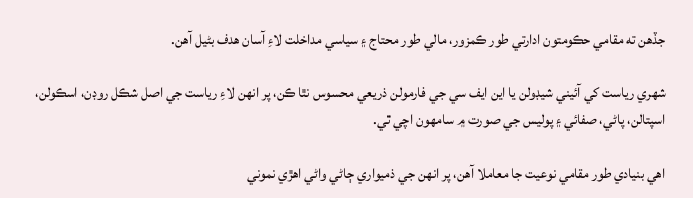جڏهن ته مقامي حڪومتون ادارتي طور ڪمزور، مالي طور محتاج ۽ سياسي مداخلت لاءِ آسان هدف بڻيل آهن.

شهري رياست کي آئيني شيڊولن يا اين ايف سي جي فارمولن ذريعي محسوس نٿا ڪن، پر انهن لاءِ رياست جي اصل شڪل روڊن، اسڪولن، اسپتالن، پاڻي، صفائي ۽ پوليس جي صورت ۾ سامهون اچي ٿي.

اهي بنيادي طور مقامي نوعيت جا معاملا آهن، پر انهن جي ذميواري ڄاڻي واڻي اهڙي نموني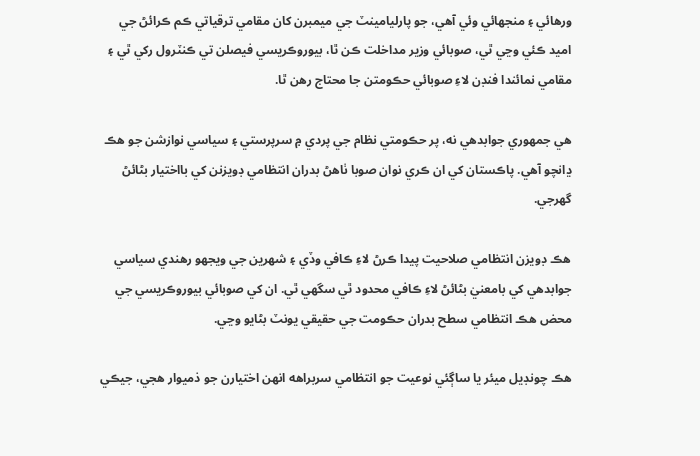ورهائي ۽ منجهائي وئي آهي، جو پارليامينٽ جي ميمبرن کان مقامي ترقياتي ڪم ڪرائڻ جي اميد ڪئي وڃي ٿي، صوبائي وزير مداخلت ڪن ٿا، بيوروڪريسي فيصلن تي ڪنٽرول رکي ٿي ۽ مقامي نمائندا فنڊن لاءِ صوبائي حڪومتن جا محتاج رهن ٿا.

هي جمهوري جوابدهي نه، پر حڪومتي نظام جي پردي ۾ سرپرستي ۽ سياسي نوازشن جو هڪ ڍانچو آهي. پاڪستان کي ان ڪري نوان صوبا ٺاهڻ بدران انتظامي ڊويزنن کي بااختيار بڻائڻ گهرجي.

هڪ ڊويزن انتظامي صلاحيت پيدا ڪرڻ لاءِ ڪافي وڏي ۽ شهرين جي ويجهو رهندي سياسي جوابدهي کي بامعنيٰ بڻائڻ لاءِ ڪافي محدود ٿي سگهي ٿي. ان کي صوبائي بيوروڪريسي جي محض هڪ انتظامي سطح بدران حڪومت جي حقيقي يونٽ بڻايو وڃي.

هڪ چونڊيل ميئر يا ساڳئي نوعيت جو انتظامي سربراهه انهن اختيارن جو ذميوار هجي، جيڪي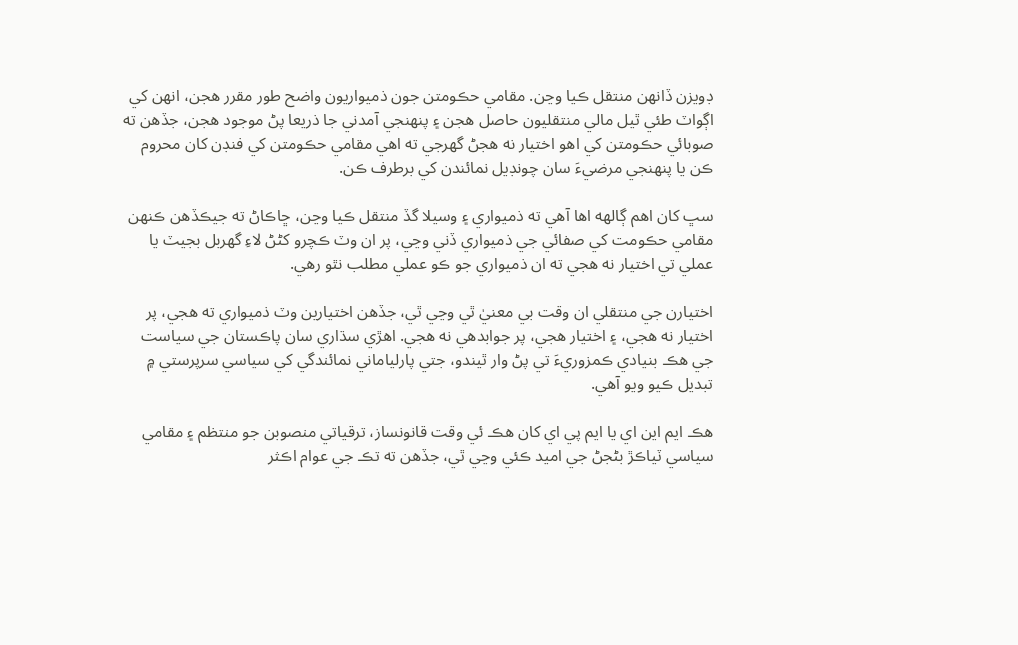ڊويزن ڏانهن منتقل ڪيا وڃن. مقامي حڪومتن جون ذميواريون واضح طور مقرر هجن، انهن کي اڳواٽ طئي ٿيل مالي منتقليون حاصل هجن ۽ پنهنجي آمدني جا ذريعا پڻ موجود هجن، جڏهن ته صوبائي حڪومتن کي اهو اختيار نه هجڻ گهرجي ته اهي مقامي حڪومتن کي فنڊن کان محروم ڪن يا پنهنجي مرضيءَ سان چونڊيل نمائندن کي برطرف ڪن.

سڀ کان اهم ڳالهه اها آهي ته ذميواري ۽ وسيلا گڏ منتقل ڪيا وڃن، ڇاڪاڻ ته جيڪڏهن ڪنهن مقامي حڪومت کي صفائي جي ذميواري ڏني وڃي، پر ان وٽ ڪچرو کڻڻ لاءِ گهربل بجيٽ يا عملي تي اختيار نه هجي ته ان ذميواري جو ڪو عملي مطلب نٿو رهي.

اختيارن جي منتقلي ان وقت بي معنيٰ ٿي وڃي ٿي، جڏهن اختيارين وٽ ذميواري ته هجي، پر اختيار نه هجي، ۽ اختيار هجي، پر جوابدهي نه هجي. اهڙي سڌاري سان پاڪستان جي سياست جي هڪ بنيادي ڪمزوريءَ تي پڻ وار ٿيندو، جتي پارلياماني نمائندگي کي سياسي سرپرستي ۾ تبديل ڪيو ويو آهي.

هڪ ايم اين اي يا ايم پي اي کان هڪ ئي وقت قانونساز، ترقياتي منصوبن جو منتظم ۽ مقامي سياسي ٽياڪڙ بڻجڻ جي اميد ڪئي وڃي ٿي، جڏهن ته تڪ جي عوام اڪثر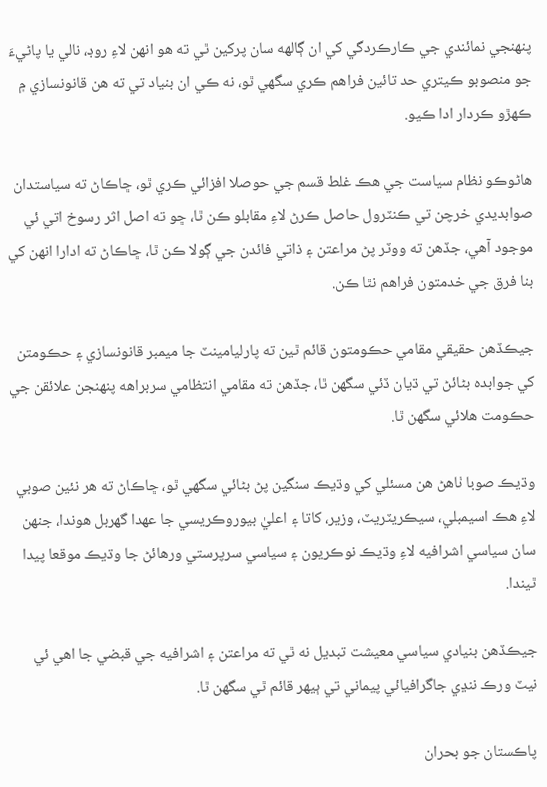پنهنجي نمائندي جي ڪارڪردگي کي ان ڳالهه سان پرکين ٿي ته هو انهن لاءِ روڊ، نالي يا پاڻيءَ جو منصوبو ڪيتري حد تائين فراهم ڪري سگهي ٿو، نه ڪي ان بنياد تي ته هن قانونسازي ۾ ڪهڙو ڪردار ادا ڪيو.

هاڻوڪو نظام سياست جي هڪ غلط قسم جي حوصلا افزائي ڪري ٿو، ڇاڪاڻ ته سياستدان صوابديدي خرچن تي ڪنٽرول حاصل ڪرڻ لاءِ مقابلو ڪن ٿا، ڇو ته اصل اثر رسوخ اتي ئي موجود آهي، جڏهن ته ووٽر پڻ مراعتن ۽ ذاتي فائدن جي ڳولا ڪن ٿا، ڇاڪاڻ ته ادارا انهن کي بنا فرق جي خدمتون فراهم نٿا ڪن.

جيڪڏهن حقيقي مقامي حڪومتون قائم ٿين ته پارليامينٽ جا ميمبر قانونسازي ۽ حڪومتن کي جوابده بڻائڻ تي ڌيان ڏئي سگهن ٿا، جڏهن ته مقامي انتظامي سربراهه پنهنجن علائقن جي حڪومت هلائي سگهن ٿا.

وڌيڪ صوبا ٺاهڻ هن مسئلي کي وڌيڪ سنگين پڻ بڻائي سگهي ٿو، ڇاڪاڻ ته هر نئين صوبي لاءِ هڪ اسيمبلي، سيڪريٽريٽ، وزير، کاتا ۽ اعليٰ بيوروڪريسي جا عهدا گهربل هوندا، جنهن سان سياسي اشرافيه لاءِ وڌيڪ نوڪريون ۽ سياسي سرپرستي ورهائڻ جا وڌيڪ موقعا پيدا ٿيندا.

جيڪڏهن بنيادي سياسي معيشت تبديل نه ٿي ته مراعتن ۽ اشرافيه جي قبضي جا اهي ئي نيٽ ورڪ ننڍي جاگرافيائي پيماني تي ٻيهر قائم ٿي سگهن ٿا.

پاڪستان جو بحران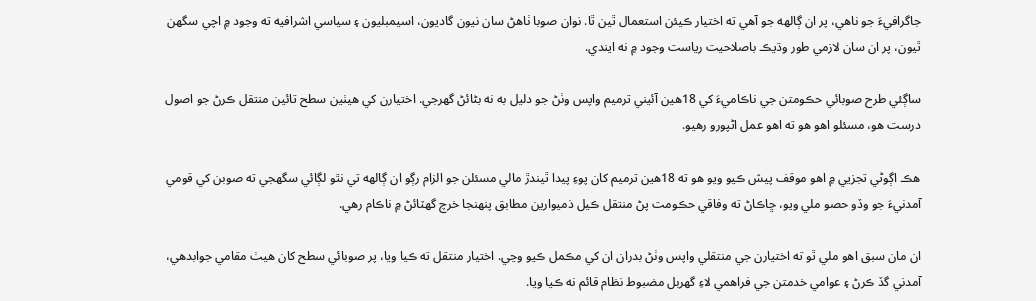جاگرافيءَ جو ناهي، پر ان ڳالهه جو آهي ته اختيار ڪيئن استعمال ٿين ٿا. نوان صوبا ٺاهڻ سان نيون گاديون، اسيمبليون ۽ سياسي اشرافيه ته وجود ۾ اچي سگهن ٿيون، پر ان سان لازمي طور وڌيڪ باصلاحيت رياست وجود ۾ نه ايندي.

ساڳئي طرح صوبائي حڪومتن جي ناڪاميءَ کي 18هين آئيني ترميم واپس وٺڻ جو دليل به نه بڻائڻ گهرجي. اختيارن کي هيٺين سطح تائين منتقل ڪرڻ جو اصول درست هو، مسئلو اهو هو ته اهو عمل اڻپورو رهيو.

هڪ اڳوڻي تجزيي ۾ اهو موقف پيش ڪيو ويو هو ته 18هين ترميم کان پوءِ پيدا ٿيندڙ مالي مسئلن جو الزام رڳو ان ڳالهه تي نٿو لڳائي سگهجي ته صوبن کي قومي آمدنيءَ جو وڏو حصو ملي ويو، ڇاڪاڻ ته وفاقي حڪومت پڻ منتقل ڪيل ذميوارين مطابق پنهنجا خرچ گهٽائڻ ۾ ناڪام رهي.

ان مان سبق اهو ملي ٿو ته اختيارن جي منتقلي واپس وٺڻ بدران ان کي مڪمل ڪيو وڃي. اختيار منتقل ته ڪيا ويا، پر صوبائي سطح کان هيٺ مقامي جوابدهي، آمدني گڏ ڪرڻ ۽ عوامي خدمتن جي فراهمي لاءِ گهربل مضبوط نظام قائم نه ڪيا ويا.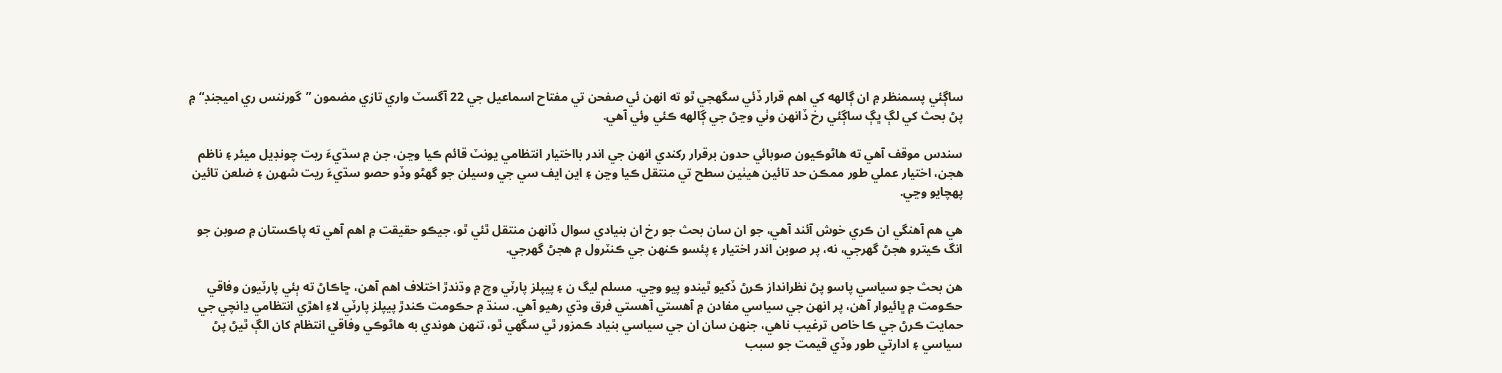ساڳئي پسمنظر ۾ ان ڳالهه کي اهم قرار ڏئي سگهجي ٿو ته انهن ئي صفحن تي مفتاح اسماعيل جي 22 آگسٽ واري تازي مضمون ”گورننس ري اميجنڊ“ ۾ پڻ بحث کي لڳ ڀڳ ساڳئي رخ ڏانهن وٺي وڃڻ جي ڳالهه ڪئي وئي آهي.

سندس موقف آهي ته هاڻوڪيون صوبائي حدون برقرار رکندي انهن جي اندر بااختيار انتظامي يونٽ قائم ڪيا وڃن، جن ۾ سڌيءَ ريت چونڊيل ميئر ۽ ناظم هجن، اختيار عملي طور ممڪن حد تائين هيٺين سطح تي منتقل ڪيا وڃن ۽ اين ايف سي جي وسيلن جو گهڻو وڏو حصو سڌيءَ ريت شهرن ۽ ضلعن تائين پهچايو وڃي.

هي هم آهنگي ان ڪري خوش آئند آهي، جو ان سان بحث جو رخ ان بنيادي سوال ڏانهن منتقل ٿئي ٿو، جيڪو حقيقت ۾ اهم آهي ته پاڪستان ۾ صوبن جو انگ ڪيترو هجڻ گهرجي، نه، پر صوبن اندر اختيار ۽ پئسو ڪنهن جي ڪنٽرول ۾ هجڻ گهرجي.

هن بحث جو سياسي پاسو پڻ نظرانداز ڪرڻ ڏکيو ٿيندو پيو وڃي. مسلم ليگ ن ۽ پيپلز پارٽي وچ ۾ وڌندڙ اختلاف اهم آهن، ڇاڪاڻ ته ٻئي پارٽيون وفاقي حڪومت ۾ ڀائيوار آهن، پر انهن جي سياسي مفادن ۾ آهستي آهستي فرق وڌي رهيو آهي. سنڌ ۾ حڪومت ڪندڙ پيپلز پارٽي لاءِ اهڙي انتظامي ڍانچي جي حمايت ڪرڻ جي ڪا خاص ترغيب ناهي، جنهن سان ان جي سياسي بنياد ڪمزور ٿي سگهي ٿو، تنهن هوندي به هاڻوڪي وفاقي انتظام کان الڳ ٿيڻ پڻ سياسي ۽ ادارتي طور وڏي قيمت جو سبب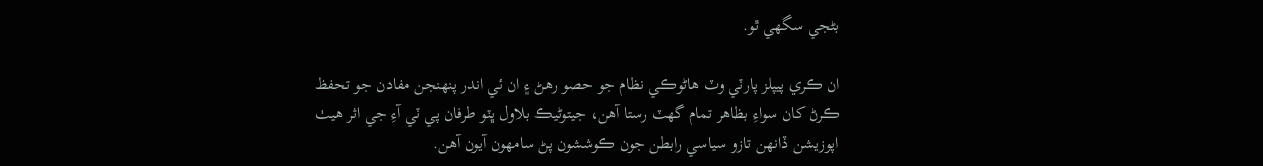بڻجي سگهي ٿو.

ان ڪري پيپلز پارٽي وٽ هاڻوڪي نظام جو حصو رهڻ ۽ ان ئي اندر پنهنجن مفادن جو تحفظ ڪرڻ کان سواءِ بظاهر تمام گهٽ رستا آهن، جيتوڻيڪ بلاول ڀٽو طرفان پي ٽي آءِ جي اثر هيٺ اپوزيشن ڏانهن تازو سياسي رابطن جون ڪوششون پڻ سامهون آيون آهن.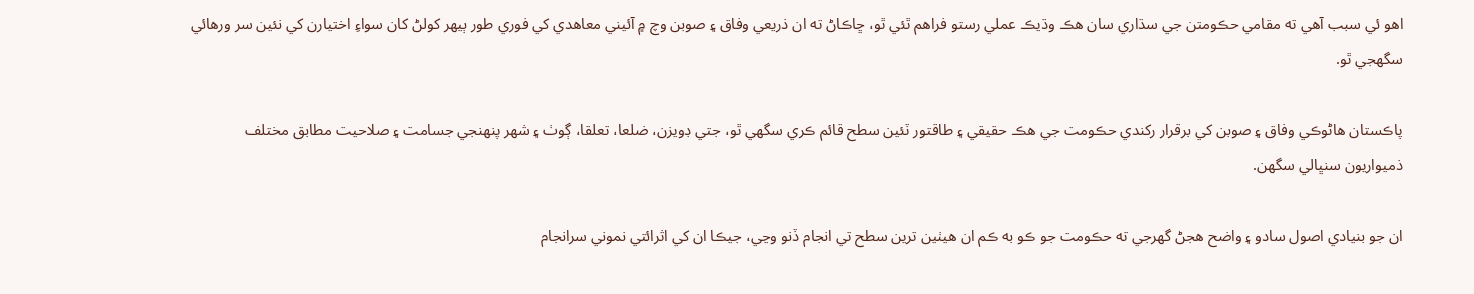اهو ئي سبب آهي ته مقامي حڪومتن جي سڌاري سان هڪ وڌيڪ عملي رستو فراهم ٿئي ٿو، ڇاڪاڻ ته ان ذريعي وفاق ۽ صوبن وچ ۾ آئيني معاهدي کي فوري طور ٻيهر کولڻ کان سواءِ اختيارن کي نئين سر ورهائي سگهجي ٿو.

پاڪستان هاڻوڪي وفاق ۽ صوبن کي برقرار رکندي حڪومت جي هڪ حقيقي ۽ طاقتور ٽئين سطح قائم ڪري سگهي ٿو، جتي ڊويزن، ضلعا، تعلقا، ڳوٺ ۽ شهر پنهنجي جسامت ۽ صلاحيت مطابق مختلف ذميواريون سنڀالي سگهن.

ان جو بنيادي اصول سادو ۽ واضح هجڻ گهرجي ته حڪومت جو ڪو به ڪم ان هيٺين ترين سطح تي انجام ڏنو وڃي، جيڪا ان کي اثرائتي نموني سرانجام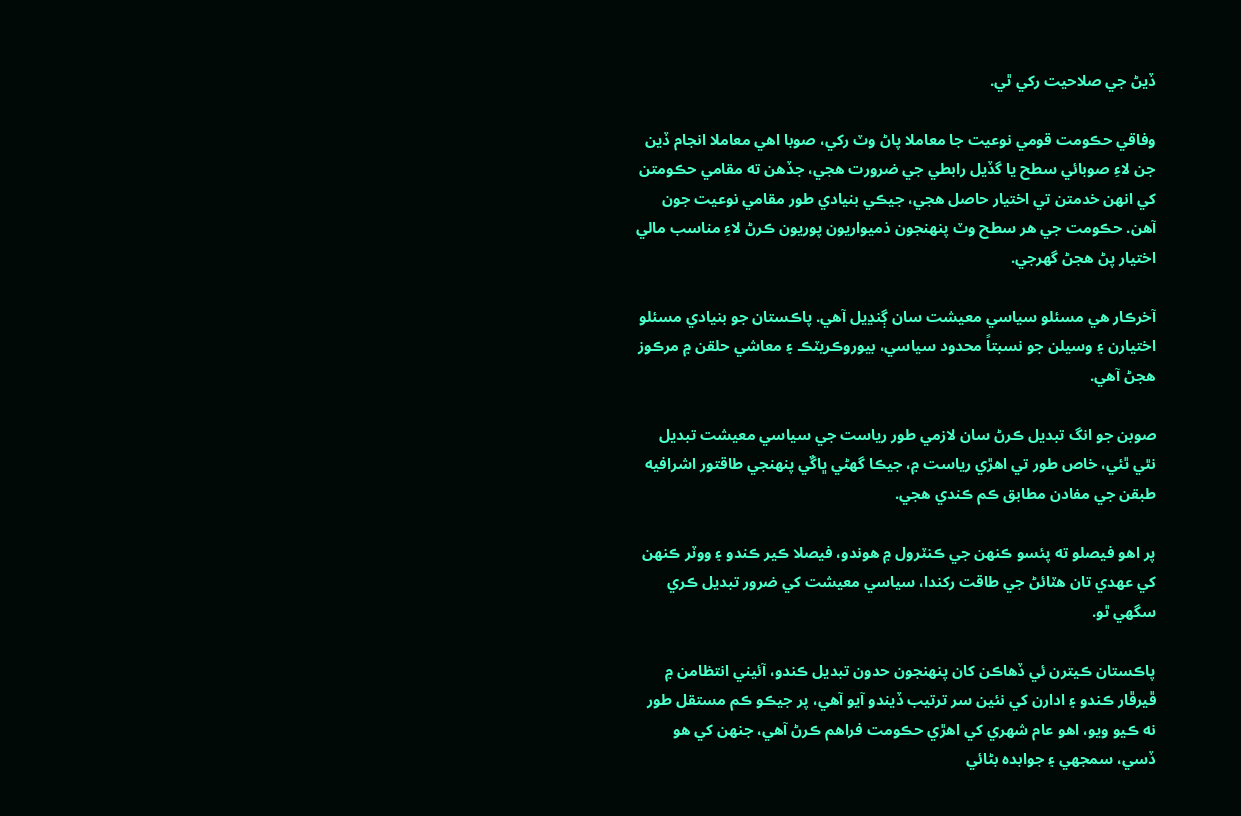ڏيڻ جي صلاحيت رکي ٿي.

وفاقي حڪومت قومي نوعيت جا معاملا پاڻ وٽ رکي، صوبا اهي معاملا انجام ڏين جن لاءِ صوبائي سطح يا گڏيل رابطي جي ضرورت هجي، جڏهن ته مقامي حڪومتن کي انهن خدمتن تي اختيار حاصل هجي، جيڪي بنيادي طور مقامي نوعيت جون آهن. حڪومت جي هر سطح وٽ پنهنجون ذميواريون پوريون ڪرڻ لاءِ مناسب مالي اختيار پڻ هجڻ گهرجي.

آخرڪار هي مسئلو سياسي معيشت سان ڳنڍيل آهي. پاڪستان جو بنيادي مسئلو اختيارن ۽ وسيلن جو نسبتاً محدود سياسي، بيوروڪريٽڪ ۽ معاشي حلقن ۾ مرڪوز هجڻ آهي.

صوبن جو انگ تبديل ڪرڻ سان لازمي طور رياست جي سياسي معيشت تبديل نٿي ٿئي، خاص طور تي اهڙي رياست ۾، جيڪا گهڻي ڀاڱي پنهنجي طاقتور اشرافيه طبقن جي مفادن مطابق ڪم ڪندي هجي.

پر اهو فيصلو ته پئسو ڪنهن جي ڪنٽرول ۾ هوندو، فيصلا ڪير ڪندو ۽ ووٽر ڪنهن کي عهدي تان هٽائڻ جي طاقت رکندا، سياسي معيشت کي ضرور تبديل ڪري سگهي ٿو.

پاڪستان ڪيترن ئي ڏهاڪن کان پنهنجون حدون تبديل ڪندو، آئيني انتظامن ۾ ڦيرڦار ڪندو ۽ ادارن کي نئين سر ترتيب ڏيندو آيو آهي، پر جيڪو ڪم مستقل طور نه ڪيو ويو، اهو عام شهري کي اهڙي حڪومت فراهم ڪرڻ آهي، جنهن کي هو ڏسي، سمجهي ۽ جوابده بڻائي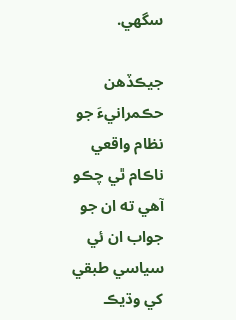سگهي.

جيڪڏهن حڪمرانيءَ جو نظام واقعي ناڪام ٿي چڪو آهي ته ان جو جواب ان ئي سياسي طبقي کي وڌيڪ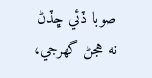صوبا ڏئي ڇڏڻ نه هجڻ گهرجي،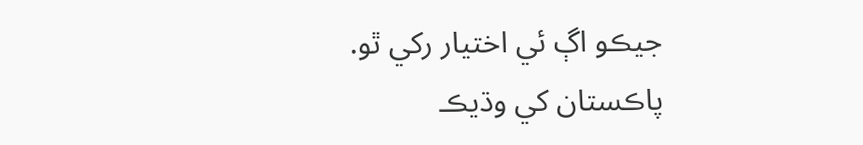جيڪو اڳ ئي اختيار رکي ٿو. پاڪستان کي وڌيڪ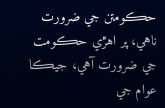حڪومتن جي ضرورت ناهي، پر اهڙي حڪومت جي ضرورت آهي، جيڪا عوام جي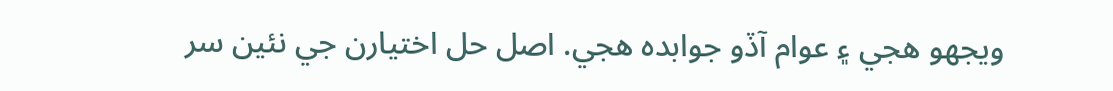ويجهو هجي ۽ عوام آڏو جوابده هجي. اصل حل اختيارن جي نئين سر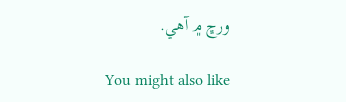ورڇ ۾ آهي.

You might also like